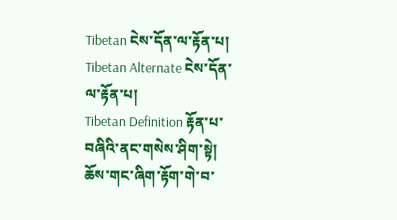Tibetan ངེས་དོན་ལ་རྟོན་པ།
Tibetan Alternate ངེས་དོན་ལ་རྟོན་པ།
Tibetan Definition རྟོན་པ་བཞིའི་ནང་གསེས་ཤིག་སྟེ། ཆོས་གང་ཞིག་རྟོག་གེ་བ་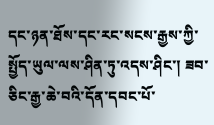དང་ཉན་ཐོས་དང་རང་སངས་རྒྱས་ཀྱི་སྤྱོད་ཡུལ་ལས་ཤིན་ཏུ་འདས་ཤིང་། ཟབ་ཅིང་རྒྱ་ཆེ་བའི་དོན་དབང་པོ་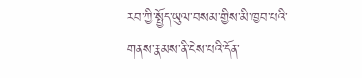རབ་ཀྱི་སྤྱོད་ཡུལ་བསམ་གྱིས་མི་ཁྱབ་པའི་གནས་རྣམས་ནི་ངེས་པའི་དོན་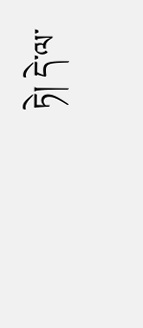ཏེ། དེ་ལ་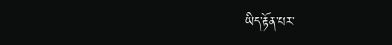ཡིད་རྟོན་པར་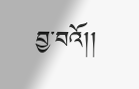བྱ་བའོ།།